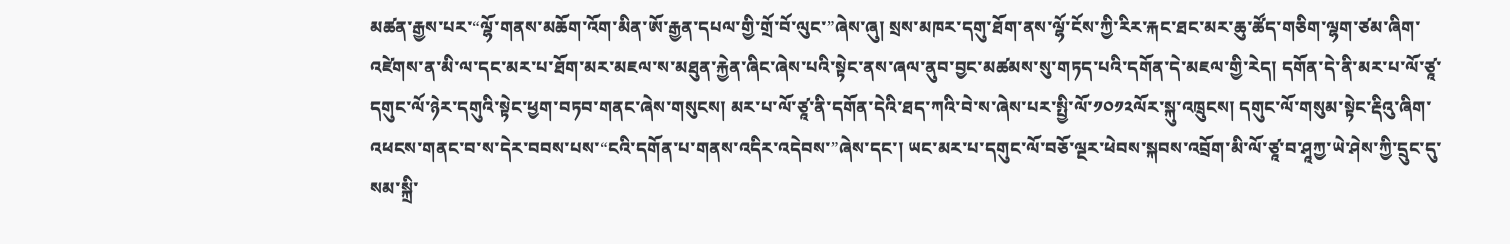མཚན་རྒྱས་པར་“ལྷོ་གནས་མཆོག་འོག་མིན་ཨོ་རྒྱན་དཔལ་གྱི་གྲོ་བོ་ལུང་”ཞེས་ཞུ། སྲས་མཁར་དགུ་ཐོག་ནས་ལྷོ་ངོས་ཀྱི་རིར་རྐང་ཐང་མར་ཆུ་ཚོད་གཅིག་ལྷག་ཙམ་ཞིག་འཛེགས་ན་མི་ལ་དང་མར་པ་ཐོག་མར་མཇལ་ས་མཐུན་རྐྱེན་ཞིང་ཞེས་པའི་སྟེང་ནས་ཞལ་ནུབ་བྱང་མཚམས་སུ་གཏད་པའི་དགོན་དེ་མཇལ་གྱི་རེད། དགོན་དེ་ནི་མར་པ་ལོ་ཙཱ་དགུང་ལོ་ཉེར་དགུའི་སྟེང་ཕྱག་བཏབ་གནང་ཞེས་གསུངས། མར་པ་ལོ་ཙཱ་ནི་དགོན་དེའི་ཐད་ཀའི་བེ་ས་ཞེས་པར་སྤྱི་ལོ་༡༠༡༢ལོར་སྐུ་འཁྲུངས། དགུང་ལོ་གསུམ་སྟེང་རྡིའུ་ཞིག་འཕངས་གནང་བ་ས་དེར་བབས་པས་“ངའི་དགོན་པ་གནས་འདིར་འདེབས་”ཞེས་དང་། ཡང་མར་པ་དགུང་ལོ་བཅོ་ལྔར་ཕེབས་སྐབས་འབྲོག་མི་ལོ་ཙཱ་བ་ཤཱཀྱ་ཡེ་ཤེས་ཀྱི་དྲུང་དུ་སམ་སྐྲི་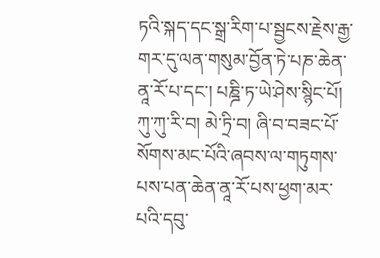ཏའི་སྐད་དང་སྒྲ་རིག་པ་སྦྱངས་རྗེས་རྒྱ་གར་དུ་ལན་གསུམ་བྱོན་ཏེ་པཎ་ཆེན་ནཱ་རོ་པ་དང་། པཎྜི་ཏ་ཡེ་ཤེས་སྙིང་པོ། ཀུ་ཀུ་རི་བ། མེ་ཏྲི་བ། ཞི་བ་བཟང་པོ་སོགས་མང་པོའི་ཞབས་ལ་གཏུགས་པས་པན་ཆེན་ནཱ་རོ་པས་ཕྱག་མར་པའི་དབུ་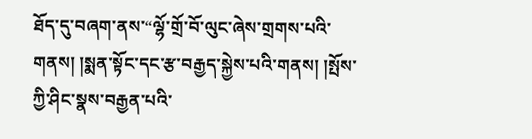ཐོད་དུ་བཞག་ནས་“ལྷོ་གྲོ་བོ་ལུང་ཞེས་གྲགས་པའི་གནས། །སྨན་སྟོང་དང་རྩ་བརྒྱད་སྐྱེས་པའི་གནས། །སྤོས་ཀྱི་ཤིང་སྣས་བརྒྱན་པའི་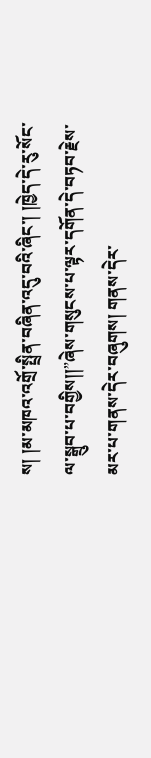ས། །མ་མཁའ་འགྲོ་སྤྲིན་བཞིན་འདུ་བའི་ཞིང་། །ཁྱེད་དེ་རུ་སོང་ལ་སྒྲུབ་པ་བགྱིས།།”ཞེས་གསུངས་པ་ལྟར་དགོན་དེ་བཏབ་རྗེས་མར་པ་གནས་དེར་བཞུགས། གནས་དེར་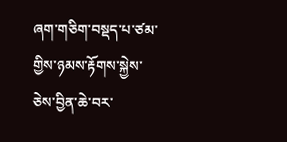ཞག་གཅིག་བསྡད་པ་ཙམ་གྱིས་ཉམས་རྟོགས་སྐྱེས་ཅེས་བྱིན་ཆེ་བར་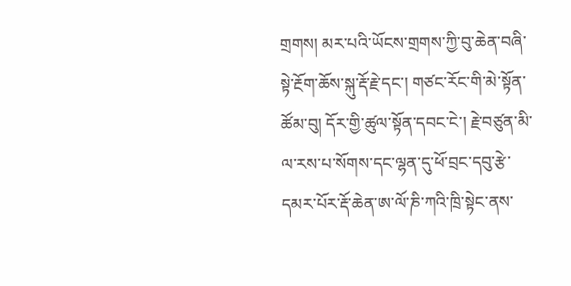གྲགས། མར་པའི་ཡོངས་གྲགས་ཀྱི་བུ་ཆེན་བཞི་སྟེ་རྔོག་ཆོས་སྐུ་རྡོ་རྗེ་དང་། གཙང་རོང་གི་མེ་སྟོན་ཚོམ་བུ། དོར་གྱི་ཚུལ་སྟོན་དབང་ངེ་། རྗེ་བཙུན་མི་ལ་རས་པ་སོགས་དང་ལྷན་དུ་ཕོ་བྲང་དབུ་རྩེ་དམར་པོར་རྡོ་ཆེན་ཨ་ལོ་ཎི་ཀའི་ཁྲི་སྟེང་ནས་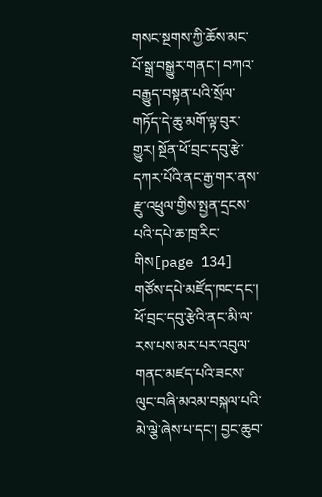གསང་སྔགས་ཀྱི་ཆོས་མང་པོ་སྒྲ་བསྒྱུར་གནང་། བཀའ་བརྒྱུད་བསྟན་པའི་སྲོལ་གཏོད་དེ་ཆུ་མགོ་ལྟ་བུར་གྱུར། སྔོན་ཕོ་བྲང་དབུ་རྩེ་དཀར་པོའི་ནང་རྒྱ་གར་ནས་རྫུ་འཕྲུལ་གྱིས་སྤྱན་དྲངས་པའི་དཔེ་ཆ་ཁྲ་རིང་གིས[page 134] གཙོས་དཔེ་མཛོད་ཁང་དང་། ཕོ་བྲང་དབུ་རྩེའི་ནང་མི་ལ་རས་པས་མར་པར་འབུལ་གནང་མཛད་པའི་ཟངས་ལུང་བཞི་མའམ་བསྐལ་པའི་མེ་ལྕེ་ཞེས་པ་དང་། བྱང་ཆུབ་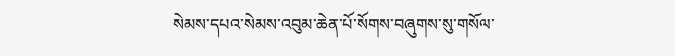སེམས་དཔའ་སེམས་འབུམ་ཆེན་པོ་སོགས་བཞུགས་སུ་གསོལ་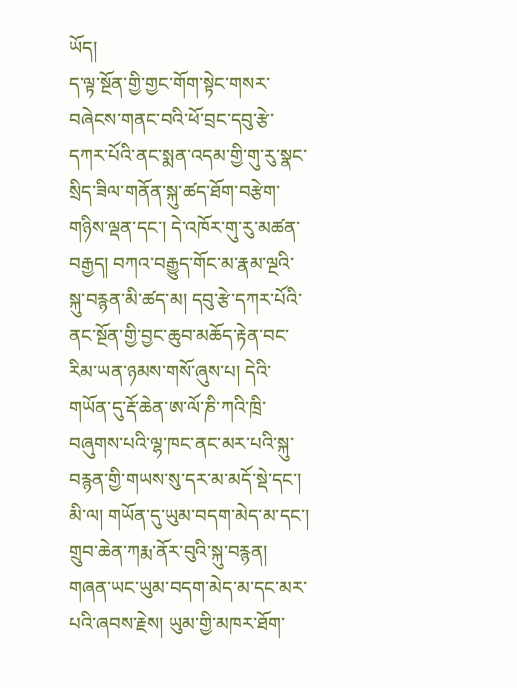ཡོད།
ད་ལྟ་སྔོན་གྱི་གྱང་གོག་སྟེང་གསར་བཞེངས་གནང་བའི་ཕོ་བྲང་དབུ་རྩེ་དཀར་པོའི་ནང་སྨན་འདམ་གྱི་གུ་རུ་སྣང་སྲིད་ཟིལ་གནོན་སྐུ་ཚད་ཐོག་བརྩེག་གཉིས་ལྡན་དང་། དེ་འཁོར་གུ་རུ་མཚན་བརྒྱད། བཀའ་བརྒྱུད་གོང་མ་རྣམ་ལྔའི་སྐུ་བརྙན་མི་ཚད་མ། དབུ་རྩེ་དཀར་པོའི་ནང་སྔོན་གྱི་བྱང་ཆུབ་མཆོད་རྟེན་བང་རིམ་ཡན་ཉམས་གསོ་ཞུས་པ། དེའི་གཡོན་དུ་རྡོ་ཆེན་ཨ་ལོ་ཎི་ཀའི་ཁྲི་བཞུགས་པའི་ལྷ་ཁང་ནང་མར་པའི་སྐུ་བརྙན་གྱི་གཡས་སུ་དར་མ་མདོ་སྡེ་དང་། མི་ལ། གཡོན་དུ་ཡུམ་བདག་མེད་མ་དང་། གྲུབ་ཆེན་ཀརྨ་ནོར་བུའི་སྐུ་བརྙན། གཞན་ཡང་ཡུམ་བདག་མེད་མ་དང་མར་པའི་ཞབས་རྗེས། ཡུམ་གྱི་མཁར་ཐོག་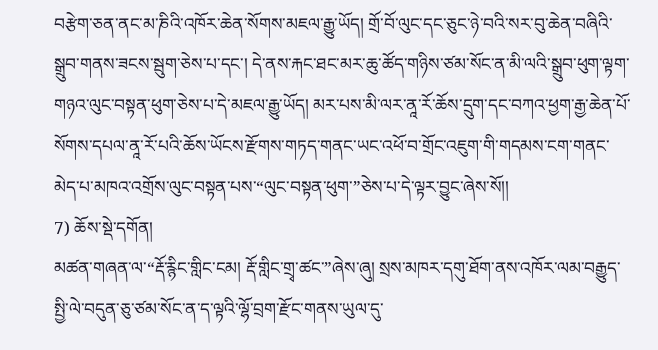བརྩེག་ཅན་ནང་མ་ཎིའི་འཁོར་ཆེན་སོགས་མཇལ་རྒྱུ་ཡོད། གྲོ་བོ་ལུང་དང་ཅུང་ཉེ་བའི་སར་བུ་ཆེན་བཞིའི་སྒྲུབ་གནས་ཟངས་སྦུག་ཅེས་པ་དང་། དེ་ནས་རྐང་ཐང་མར་ཆུ་ཚོད་གཉིས་ཙམ་སོང་ན་མི་ལའི་སྒྲུབ་ཕུག་ལྟག་གཉའ་ལུང་བསྟན་ཕུག་ཅེས་པ་དེ་མཇལ་རྒྱུ་ཡོད། མར་པས་མི་ལར་ནཱ་རོ་ཆོས་དྲུག་དང་བཀའ་ཕྱག་རྒྱ་ཆེན་པོ་སོགས་དཔལ་ནཱ་རོ་པའི་ཆོས་ཡོངས་རྫོགས་གཏད་གནང་ཡང་འཕོ་བ་གྲོང་འཇུག་གི་གདམས་ངག་གནང་མེད་པ་མཁའ་འགྲོས་ལུང་བསྟན་པས་“ལུང་བསྟན་ཕུག་”ཅེས་པ་དེ་ལྟར་བྱུང་ཞེས་སོ།།
7) ཆོས་སྡེ་དགོན།
མཚན་གཞན་ལ་“རྡོ་རྙིང་གླིང་ངམ། རྡོ་གླིང་གྲྭ་ཚང་”ཞེས་ཞུ། སྲས་མཁར་དགུ་ཐོག་ནས་འཁོར་ལམ་བརྒྱུད་སྤྱི་ལེ་བདུན་ཅུ་ཙམ་སོང་ན་ད་ལྟའི་ལྷོ་བྲག་རྫོང་གནས་ཡུལ་དུ་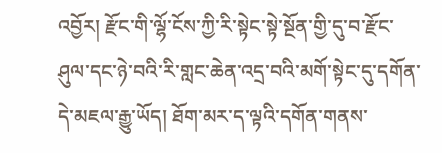འབྱོར། རྫོང་གི་ལྷོ་ངོས་ཀྱི་རི་སྟེང་སྟེ་སྔོན་གྱི་དུ་བ་རྫོང་ཤུལ་དང་ཉེ་བའི་རི་གླང་ཆེན་འདྲ་བའི་མགོ་སྟེང་དུ་དགོན་དེ་མཇལ་རྒྱུ་ཡོད། ཐོག་མར་ད་ལྟའི་དགོན་གནས་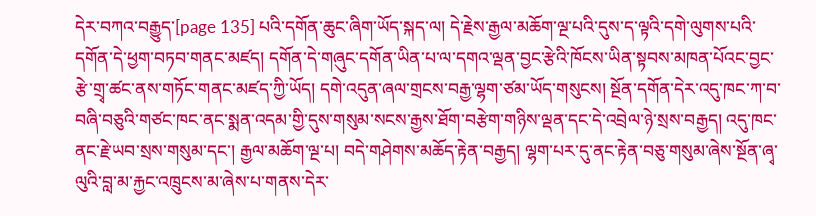དེར་བཀའ་བརྒྱུད་[page 135] པའི་དགོན་ཆུང་ཞིག་ཡོད་སྐད་ལ། དེ་རྗེས་རྒྱལ་མཆོག་ལྔ་པའི་དུས་ད་ལྟའི་དགེ་ལུགས་པའི་དགོན་དེ་ཕྱག་བཏབ་གནང་མཛད། དགོན་དེ་གཞུང་དགོན་ཡིན་པ་ལ་དགའ་ལྡན་བྱང་རྩེའི་ཁོངས་ཡིན་སྟབས་མཁན་པོའང་བྱང་རྩེ་གྲྭ་ཚང་ནས་གཏོང་གནང་མཛད་ཀྱི་ཡོད། དགེ་འདུན་ཞལ་གྲངས་བརྒྱ་ལྷག་ཙམ་ཡོད་གསུངས། སྔོན་དགོན་དེར་འདུ་ཁང་ཀ་བ་བཞི་བཅུའི་གཙང་ཁང་ནང་སྨན་འདམ་གྱི་དུས་གསུམ་སངས་རྒྱས་ཐོག་བརྩེག་གཉིས་ལྡན་དང་དེ་འབྲེལ་ཉེ་སྲས་བརྒྱད། འདུ་ཁང་ནང་རྗེ་ཡབ་སྲས་གསུམ་དང་། རྒྱལ་མཆོག་ལྔ་པ། བདེ་གཤེགས་མཆོད་རྟེན་བརྒྱད། ལྷག་པར་དུ་ནང་རྟེན་བཅུ་གསུམ་ཞེས་སྔོན་ཞྭ་ལུའི་བླ་མ་རྐྱང་འཁྲུངས་མ་ཞེས་པ་གནས་དེར་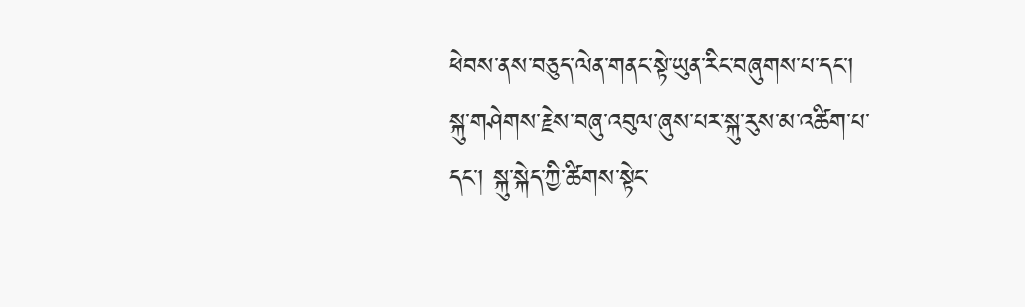ཕེབས་ནས་བཅུད་ལེན་གནང་སྟེ་ཡུན་རིང་བཞུགས་པ་དང་། སྐུ་གཤེགས་རྗེས་བཞུ་འབུལ་ཞུས་པར་སྐུ་རུས་མ་འཚིག་པ་དང་། སྐུ་སྐེད་ཀྱི་ཚིགས་སྟེང་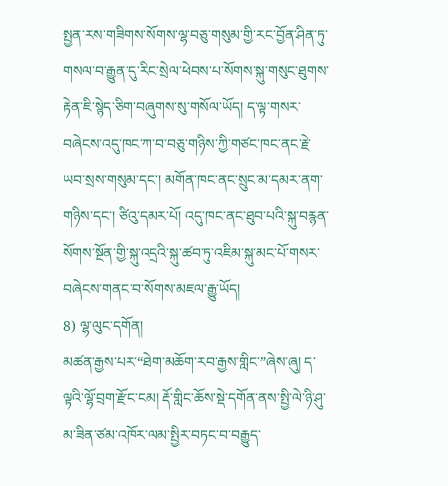སྤྱན་རས་གཟིགས་སོགས་ལྷ་བཅུ་གསུམ་གྱི་རང་བྱོན་ཤིན་ཏུ་གསལ་བ་རྒྱུན་དུ་རིང་སྲེལ་ཕེབས་པ་སོགས་སྐུ་གསུང་ཐུགས་རྟེན་ཇི་སྙེད་ཅིག་བཞུགས་སུ་གསོལ་ཡོད། ད་ལྟ་གསར་བཞེངས་འདུ་ཁང་ཀ་བ་བཅུ་གཉིས་ཀྱི་གཙང་ཁང་ནང་རྗེ་ཡབ་སྲས་གསུམ་དང་། མགོན་ཁང་ནང་སྲུང་མ་དམར་ནག་གཉིས་དང་། ཙིའུ་དམར་པོ། འདུ་ཁང་ནང་ཐུབ་པའི་སྐུ་བརྙན་སོགས་སྔོན་གྱི་སྐུ་འདྲའི་སྐུ་ཚབ་ཏུ་འཇིམ་སྐུ་མང་པོ་གསར་བཞེངས་གནང་བ་སོགས་མཇལ་རྒྱུ་ཡོད།
8) ལྷ་ལུང་དགོན།
མཚན་རྒྱས་པར་“ཐེག་མཆོག་རབ་རྒྱས་གླིང་”ཞེས་ཞུ། ད་ལྟའི་ལྷོ་བྲག་རྫོང་ངམ། རྡོ་གླིང་ཆོས་སྡེ་དགོན་ནས་སྤྱི་ལེ་ཉི་ཤུ་མ་ཟིན་ཙམ་འཁོར་ལམ་སྤྱིར་བཏང་བ་བརྒྱུད་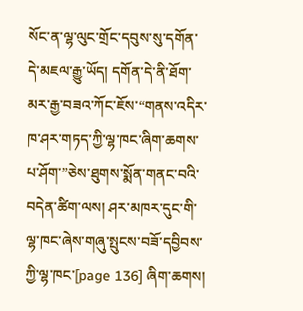སོང་ན་ལྷ་ལུང་གྲོང་དབུས་སུ་དགོན་དེ་མཇལ་རྒྱུ་ཡོད། དགོན་དེ་ནི་ཐོག་མར་རྒྱ་བཟའ་ཀོང་ཇོས་“གནས་འདིར་ཁ་ཤར་གཏད་ཀྱི་ལྷ་ཁང་ཞིག་ཆགས་པ་ཤོག་”ཅེས་ཐུགས་སྨོན་གནང་བའི་བདེན་ཚིག་ལས། ཤར་མཁར་དུང་གི་ལྷ་ཁང་ཞེས་གཞུ་སྤུངས་བཟོ་དབྱིབས་ཀྱི་ལྷ་ཁང་[page 136] ཞིག་ཆགས།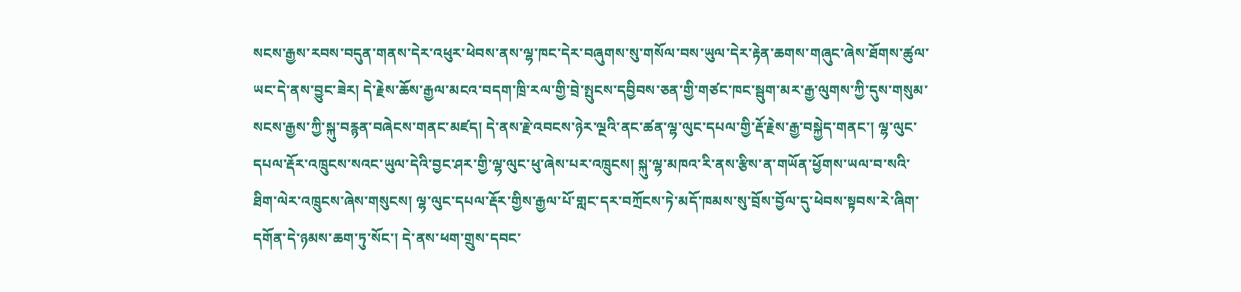སངས་རྒྱས་རབས་བདུན་གནས་དེར་འཕུར་ཕེབས་ནས་ལྷ་ཁང་དེར་བཞུགས་སུ་གསོལ་བས་ཡུལ་དེར་རྟེན་ཆགས་གཞུང་ཞེས་ཐོགས་ཚུལ་ཡང་དེ་ནས་བྱུང་ཟེར། དེ་རྗེས་ཆོས་རྒྱལ་མངའ་བདག་ཁྲི་རལ་གྱི་བྲེ་སྤུངས་དབྱིབས་ཅན་གྱི་གཙང་ཁང་སྦུག་མར་རྒྱ་ལུགས་ཀྱི་དུས་གསུམ་སངས་རྒྱས་ཀྱི་སྐུ་བརྙན་བཞེངས་གནང་མཛད། དེ་ནས་རྗེ་འབངས་ཉེར་ལྔའི་ནང་ཚན་ལྷ་ལུང་དཔལ་གྱི་རྡོ་རྗེས་རྒྱ་བསྐྱེད་གནང་། ལྷ་ལུང་དཔལ་རྡོར་འཁྲུངས་སའང་ཡུལ་དེའི་བྱང་ཤར་གྱི་ལྷ་ལུང་ཕུ་ཞེས་པར་འཁྲུངས། སྐུ་ལྷ་མཁའ་རི་ནས་རྩིས་ན་གཡོན་ཕྱོགས་ཡལ་བ་སའི་ཐིག་ལེར་འཁྲུངས་ཞེས་གསུངས། ལྷ་ལུང་དཔལ་རྡོར་གྱིས་རྒྱལ་པོ་གླང་དར་བཀྲོངས་ཏེ་མདོ་ཁམས་སུ་བྲོས་བྱོལ་དུ་ཕེབས་སྟབས་རེ་ཞིག་དགོན་དེ་ཉམས་ཆག་ཏུ་སོང་། དེ་ནས་ཕག་གྲུས་དབང་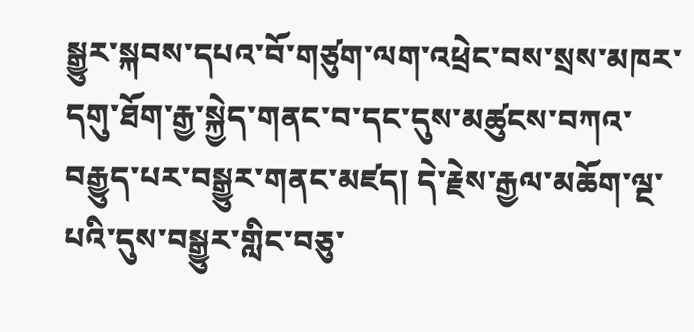སྒྱུར་སྐབས་དཔའ་བོ་གཙུག་ལག་འཕྲེང་བས་སྲས་མཁར་དགུ་ཐོག་རྒྱ་སྐྱེད་གནང་བ་དང་དུས་མཚུངས་བཀའ་བརྒྱུད་པར་བསྒྱུར་གནང་མཛད། དེ་རྗེས་རྒྱལ་མཆོག་ལྔ་པའི་དུས་བསྒྱུར་གླིང་བཅུ་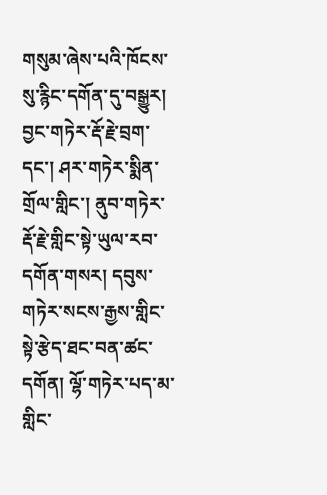གསུམ་ཞེས་པའི་ཁོངས་སུ་རྙིང་དགོན་དུ་བསྒྱུར། བྱང་གཏེར་རྡོ་རྗེ་བྲག་དང་། ཤར་གཏེར་སྨིན་གྲོལ་གླིང་། ནུབ་གཏེར་རྡོ་རྗེ་གླིང་སྟེ་ཡུལ་རབ་དགོན་གསར། དབུས་གཏེར་སངས་རྒྱས་གླིང་སྟེ་རྩེད་ཐང་བན་ཚང་དགོན། ལྷོ་གཏེར་པད་མ་གླིང་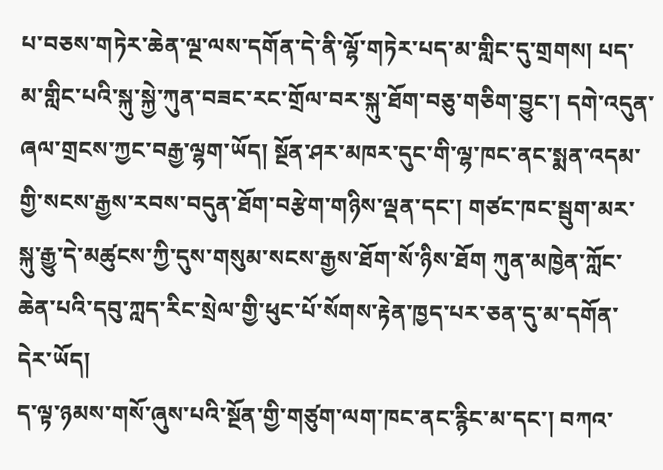པ་བཅས་གཏེར་ཆེན་ལྔ་ལས་དགོན་དེ་ནི་ལྷོ་གཏེར་པད་མ་གླིང་དུ་གྲགས། པད་མ་གླིང་པའི་སྐུ་སྐྱེ་ཀུན་བཟང་རང་གྲོལ་བར་སྐུ་ཐོག་བཅུ་གཅིག་བྱུང་། དགེ་འདུན་ཞལ་གྲངས་ཀྱང་བརྒྱ་ལྷག་ཡོད། སྔོན་ཤར་མཁར་དུང་གི་ལྷ་ཁང་ནང་སྨན་འདམ་གྱི་སངས་རྒྱས་རབས་བདུན་ཐོག་བརྩེག་གཉིས་ལྡན་དང་། གཙང་ཁང་སྦུག་མར་སྐུ་རྒྱུ་དེ་མཚུངས་ཀྱི་དུས་གསུམ་སངས་རྒྱས་ཐོག་སོ་ཉིས་ཐོག ཀུན་མཁྱེན་ཀློང་ཆེན་པའི་དབུ་ཀླད་རིང་སྲེལ་གྱི་ཕུང་པོ་སོགས་རྟེན་ཁྱད་པར་ཅན་དུ་མ་དགོན་དེར་ཡོད།
ད་ལྟ་ཉམས་གསོ་ཞུས་པའི་སྔོན་གྱི་གཙུག་ལག་ཁང་ནང་རྙིང་མ་དང་། བཀའ་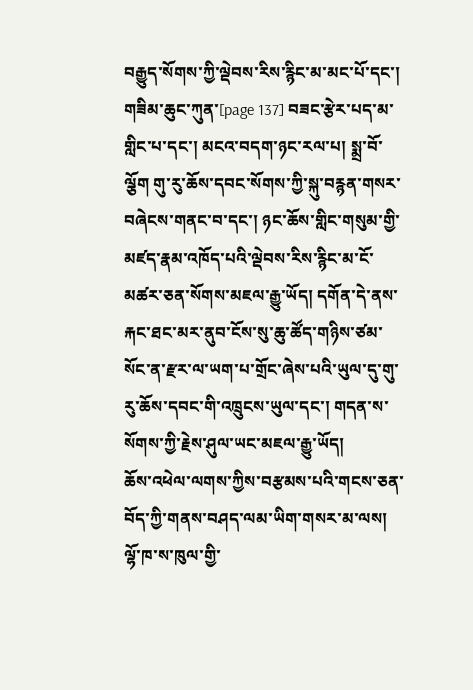བརྒྱུད་སོགས་ཀྱི་ལྡེབས་རིས་རྙིང་མ་མང་པོ་དང་། གཟིམ་ཆུང་ཀུན་[page 137] བཟང་རྩེར་པད་མ་གླིང་པ་དང་། མངའ་བདག་ཉང་རལ་པ། སྨྲ་བོ་ལྕོག གུ་རུ་ཆོས་དབང་སོགས་ཀྱི་སྐུ་བརྙན་གསར་བཞེངས་གནང་བ་དང་། ཉང་ཆོས་གླིང་གསུམ་གྱི་མཛད་རྣམ་འཁོད་པའི་ལྡེབས་རིས་རྙིང་མ་ངོ་མཚར་ཅན་སོགས་མཇལ་རྒྱུ་ཡོད། དགོན་དེ་ནས་རྐང་ཐང་མར་ནུབ་ངོས་སུ་ཆུ་ཚོད་གཉིས་ཙམ་སོང་ན་རྫར་ལ་ཡག་པ་གྲོང་ཞེས་པའི་ཡུལ་དུ་གུ་རུ་ཆོས་དབང་གི་འཁྲུངས་ཡུལ་དང་། གདན་ས་སོགས་ཀྱི་རྗེས་ཤུལ་ཡང་མཇལ་རྒྱུ་ཡོད།
ཆོས་འཕེལ་ལགས་ཀྱིས་བརྩམས་པའི་གངས་ཅན་བོད་ཀྱི་གནས་བཤད་ལམ་ཡིག་གསར་མ་ལས། ལྷོ་ཁ་ས་ཁུལ་གྱི་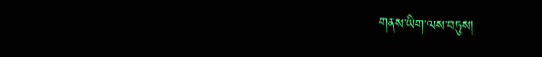གནས་ཡིག་ལས་བཏུས།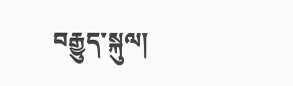བརྒྱུད་སྐུལ།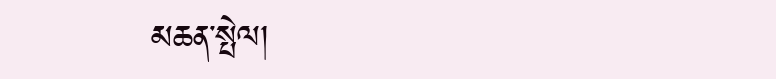མཆན་སྤེལ།